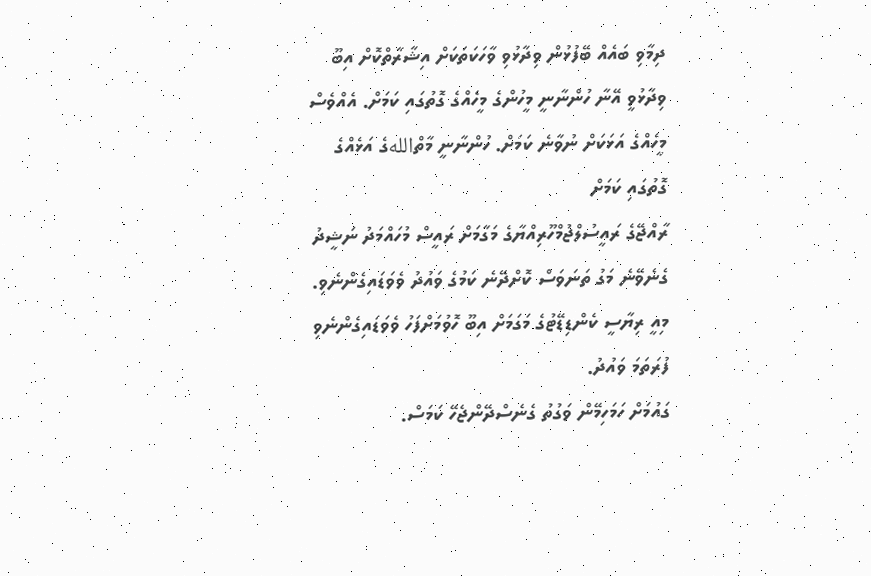ދިމާވި ބައެއް ބޭފުޅުން ވިދާޅުވި ވާހަކަތަކަށް އިޝާރާތްކޮށް އިބޫ ވިދާޅުވީ އޭނާ ހުންނާނީ މީހުންގެ މީހެއްގެ ގޮތުގައި ކަމަށް. އެއްވެސް މީހެއްގެ އަޅަކަށް ނުވާނެ ކަމަށް. ހުންނާނީ މާތްاللهގެ އަޅެއްގެ ގޮތުގައި ކަމަށް
ރާއްޖޭގެ ރައީސުލްޖުމްހޫރިއްޔާގެ މަގާމަށް ރައީސް މުހައްމަދު ނަޝީދު ގެނެވޭނެ މަގު ތަނަވަސް ކޮށްދޭނެ ކަމުގެ ވައުދު ވެވަޑައިގެންނެވި. މިއީ ރިޔާސީ ކެންޑިޑޭޓުގެ މަގަމަށް އިބޫ ހޮވުމަށްފަހު ވެވަޑައިގެންނެވި ފުރަތަމަ ވައުދު.
ގައުމަށް ހަމަހިމޭން ވަގުތު ގެނެސްދޭންޖެހޭ ކަމަސް.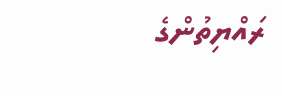ރައްޔިތުންގެ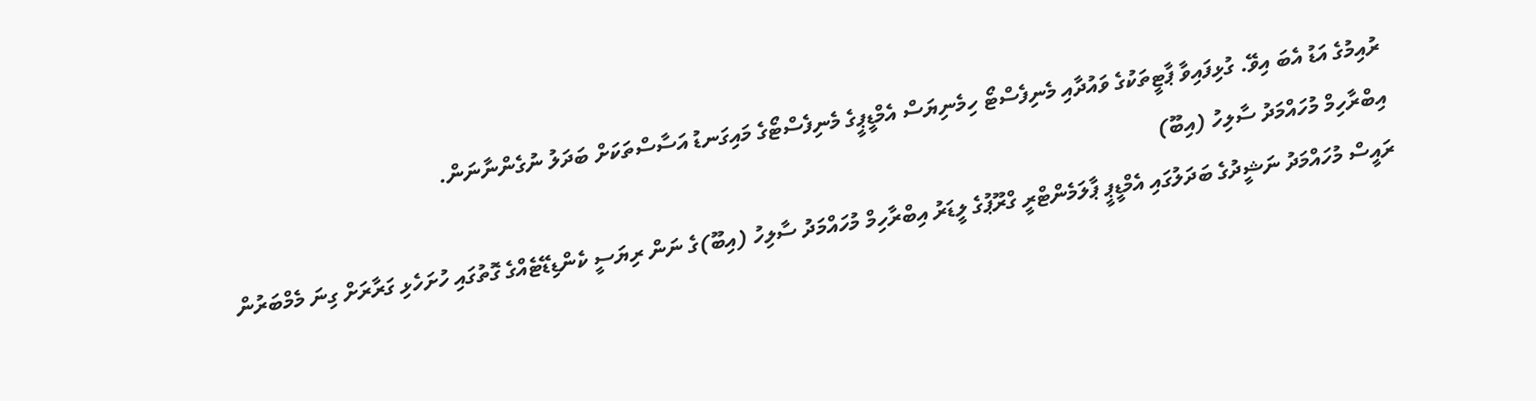ރުއިމުގެ އަޑު އެބަ އިވޭ. ގުޅިފައިވާ ޕާޓީތަކުގެ ވައުދާއި މެނިފެސްޓޯ ހިމެނިޔަސް އެމްޑީޕީގެ މެނިފެސްޓޯގެ މައިގަނޑު އަސާސްތަކަށް ބަދަލު ނުގެންނާނަން.
އިބްރާހިމް މުހައްމަދު ސާލިހު (އިބޫ)
ރައީސް މުހައްމަދު ނަޝީދުގެ ބަދަލުގައި އެމްޑީޕީ ޕާލަމެންޓްރީ ގްރޫޕުގެ ލީޑަރު އިބްރާހިމް މުހައްމަދު ސާލިހު (އިބޫ)ގެ ނަން ރިޔަސީ ކެންޑިޑޭޓެއްގެ ގޮތުގައި ހުށަހެޅި ގަރާރަށް ގިނަ މެމްބަރުން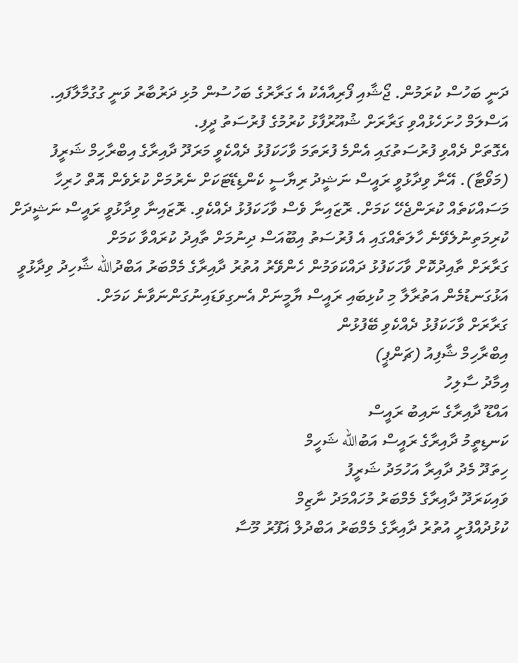ދަނީ ބަހުސް ކުރަމުން. ޖޯޝާއި ފޯރިއާއެކު އެ ގަރާރުގެ ބަހުސުން މުޅި ދަރުބާރު ވަނީ ގުގުމާލާފައި.
އަސްލަމް ހުށަހެޅުއްވި ގަރާރަށް ޝުއޫރުފާޅު ކުރުމުގެ ފުރުސަތު ދީފި.
އެގޮތަށް ދެއްވި ފުރުސަތުގައި އެންމެ ފުރަތަމަ ވާހަކަފުޅު ދެއްކެވީ މަރަދޫ ދާއިރާގެ އިބްރާހިމް ޝަރީފު (މަވޯޓާ). އޭނާ ވިދާޅުވީ ރައީސް ނަޝީދު ރިޔާސީ ކެންޑިޑޭޓަކަށް ނެރުމަށް ކުރެވެން އޮތް ހުރިހާ މަސައްކަތެއް ކުރަންޖެހޭ ކަމަށް. ރޮޒައިނާ ވެސް ވާހަކަފުޅު ދެއްކެވި. ރޮޒައިނާ ވިދާޅުވީ ރައީސް ނަޝީދަށް ކުރިމަތިނުލެވޭނެ ހާލަތެއްގައި އެ ފުރުސަތު އިބޫއަސް ދިނުމަށް ތާއިދު ކުރައްވާ ކަމަށް
ގަރާރަށް ތާއިދުކޮށް ވާހަކަފުޅު ދައްކަވަމުން ހެންވޭރު އުތުރު ދާއިރާގެ މެމްބަރު އަބްދުالله ޝާހިދު ވިދާޅުވީ އަޅުގަނޑުމެން އަތުރާލާ މި ކުޅިބައި ރައީސް ޔާމީނަށް އެނގިވަޑައިނުގަންނަވާނެ ކަމަށް.
ގަރާރަށް ވާހަކަފުޅު ދެއްކެވި ބޭފުޅުން
އިބްރާހިމް ޝާފިއު (ޗަންޕީ)
އިމާދު ސާލިހު
އައްޑޫ ދާއިރާގެ ނައިބު ރައީސް
ކަނޑިތީމު ދާއިރާގެ ރައީސް އަބުالله ޝަހީމް
ހިތަދޫ މެދު ދާއިރާ އަހުމަދު ޝަރީފު
ވައިކަރަދޫ ދާއިރާގެ މެމްބަރު މުހައްމަދު ނާޒިމް
ކުޅުދުއްފުށީ އުތުރު ދާއިރާގެ މެމްބަރު އަބްދުލް ޣަފޫރު މޫސާ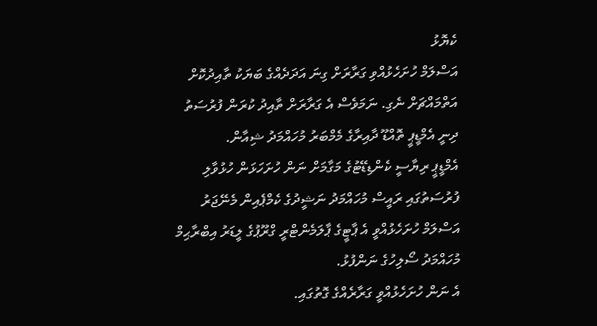ކެޔޮޅު
އަސްލަމް ހުށަހެޅުއްވި ގަރާރަށް ގިނަ އަދަދެއްގެ ބަޔަކު ތާއިދުކޮށް އަތްމައްޗަށް ނެގި. ނަމަވެސް އެ ގަރާރަށް ތާއިދު ކުރަން ފުރުސަތު ދިނީ އެމްޑީޕީ ތޮއްޑޫ ދާއިރާގެ މެމްބަރު މުހައްމަދު ޝިއާން.
އެމްޑީޕީ ރިޔާސީ ކެންޑިޑޭޓުގެ މަގާމަށް ނަން ހުށަހަޅަން ހުޅުވާލި ފުރުސަތުގައި ރައީސް މުހައްމަދު ނަޝީދުގެ ކެމްޕެއިން މެނޭޖަރު އަސްލަމް ހުށަހެޅުއްވީ އެ ޕާޓީގެ ޕާލަމެންޓްރީ ގްރޫޕުގެ ލީޑަރު އިބްރާޙިމް މުހައްމަދު ސޯލިހުގެ ނަންފުޅު.
އެ ނަން ހުށަހެޅުއްވީ ގަރާރެއްގެ ގޮތުގައި.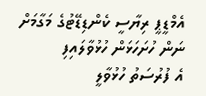އެމްޑީޕީ ރިޔާސީ ކެންޑިޑޭޓުގެ މަގާމަށް ނަން ހުށަހަޅަން ހުޅުވާލައިފި
އެ ފުރުސަތު ހުޅުވާލީ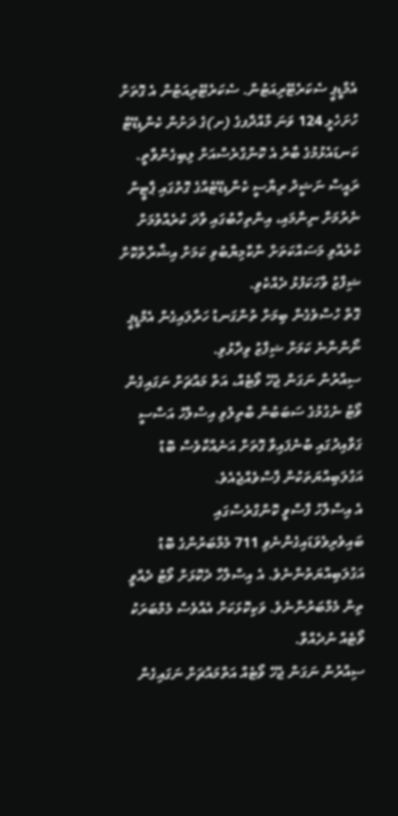އެމްޑީޕީ ސެކަރެޓޭރިއަޓުން. ސެކަރެޓޭރިއަޓުން އެ ގޮތަށް ހުށަހެޅީ 124 ވަނަ މާއްދާފގެ (ށ)ގެ ދަށުން ކެންޑިޑޭޓް ކަނޑައެޅުމުގެ ބާރު އެ ކޮންގްރެސްއަށް ލިބިގެންވާތީ.
ރައީސް ނަޝީދު ރިޔާސީ ކެންޑިޑޭޓެއްގެ ގޮތުގައި ޕާޓީން ނެރުމަށް ނިންމައި، އިންތިހާބުގައި ވާދަ ކުރެއްވުމަށް ކުރެއްވި މަސައްކަތަށް ނާކާމިޔާބުވި ކަމަށް އިޝާރާތްކޮށް ޝިފާޒު ވާހަކަފުޅު ދެއްކެވި.
ގޮތް ހުސްވެގެން ބިމަށް ތުންގަނޑު ހަރާލައިގެން އެމްޑީޕީ ނޯންނާނެ ކަމަށް ޝިފާޒު ވިދާޅުވި.
ސިއްރުން ނަގަން ޖެހޭ ވޯޓެއް، އަތް މައްޗަށް ނަގައިގެން ވޯޓު ނެގުމުގެ ސަބަބުން ބާތިލުވި އިސްލާހު އަސާސީ ގަވާއިދުގައި ބުނެފައިވާ ގޮތަށް އަނެއްކާވެސް ބޮޑު އަގުލަބިއްޔަތަކުން ފާސްވެއްޖެއެވެ.
އެ އިސްލާހު ފާސްވީ ކޮންގްރެސްގައި ބައިވެރިވެވަޑައިގެންނެވި 711 މެމްބަރުންގެ ބޮޑު އަގުލަބިއްޔަތުންނެވެ. އެ އިސްލާހާ ދެކޮޅަށް ވޯޓު ދެއްވީ ތިން މެމްބަރުންނެވެ. ވަކިކޮޅަކަށް އެއްވެސް މެމްބަރަކު ވޯޓެއް ނުދެއްވާ.
ސިއްރުން ނަގަން ޖެހޭ ވޯޓެއް އަތްމައްޗަށް ނަގައިގެން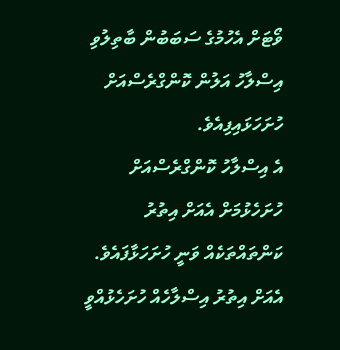ވޯޓަށް އެހުމުގެ ސަބަބުން ބާތިލުވި އިސްލާހު އަލުން ކޮންގްރެސްއަށް ހުށަހަޅައިފިއެވެ.
އެ އިސްލާހު ކޮންގްރެސްއަށް ހުށަހެޅުމަށް އެއަށް އިތުރު ކަންތައްތަކެއް ވަނީ ހުށަހަޅާފައެވެ. އެއަށް އިތުރު އިސްލާހެއް ހުށަހެޅުއްވީ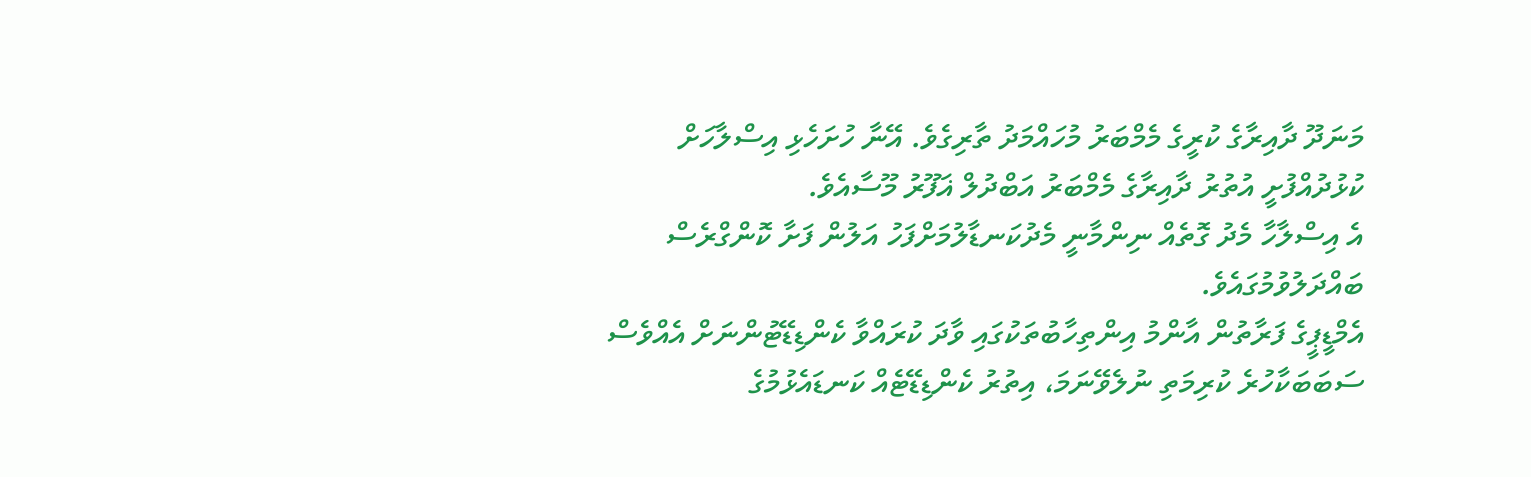މަނަދޫ ދާއިރާގެ ކުރީގެ މެމްބަރު މުހައްމަދު ތާރިގެވެ. އޭނާ ހުށަހެޅި އިސްލާހަށް ކުޅުދުއްފުށީ އުތުރު ދާއިރާގެ މެމްބަރު އަބްދުލް ޣަފޫރު މޫސާއެވެ.
އެ އިސްލާހާ މެދު ގޮތެއް ނިންމާނީ މެދުކަނޑާލުމަށްފަހު އަލުން ފަށާ ކޮންގްރެސް ބައްދަލުވުމުގައެވެ.
އެމްޑީޕީގެ ފަރާތުން އާންމު އިންތިހާބުތަކުގައި ވާދަ ކުރައްވާ ކެންޑިޑޭޓުންނަށް އެއްވެސް ސަބަބަކާހުރެ ކުރިމަތި ނުލެވޭނަމަ، އިތުރު ކެންޑިޑޭޓެއް ކަނޑައެޅުމުގެ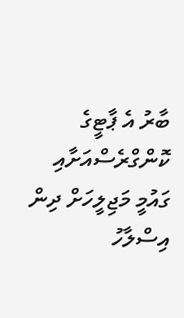ބާރު އެ ޕާޓީގެ ކޮންގްރެސްއަށާއި ގައުމީ މަޖިލީހަށް ދިން އިސްލާހު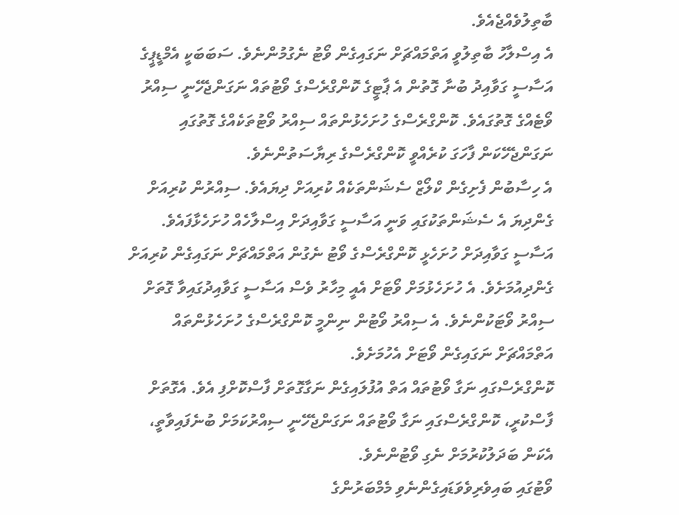ބާތިލުވެއްޖެއެވެ.
އެ އިސްލާހު ބާތިލުވީ އަތްމައްޗަށް ނަގައިގެން ވޯޓު ނެގުމުންނެވެ. ސަބަބަކީ އެމްޑީޕީގެ އަސާސީ ގަވާއިދު ބުނާ ގޮތުން އެ ޕާޓީގެ ކޮންގްރެސްގެ ވޯޓުތައް ނަގަންޖެހޭނީ ސިއްރު ވޯޓެއްގެ ގޮތުގައެވެ. ކޮންގްރެސްގެ ހުށަހެޅުންތައް ސިއްރު ވޯޓުތަކެއްގެ ގޮތުގައި ނަގަންޖެހޭކަން ފާހަގަ ކުރެއްވީ ކޮންގްރެސްގެ ރިޔާސަތުންނެވެ.
އެ ހިސާބުން ފެށިގެން ކްލޯޒް ސެޝަންތަކެއް ކުރިއަށް ދިޔައެވެ. ސިއްރުން ކުރިއަށް ގެންދިޔަ އެ ސެޝަންތަކުގައި ވަނީ އަސާސީ ގަވާއިދަށް އިސްލާހެއް ހުށަހެޅާފައެވެ.
އަސާސީ ގަވާއިދަށް ހުށަހެޅީ ކޮންގްރެސްގެ ވޯޓު ނެގުން އަތްމައްޗަށް ނަގައިގެން ކުރިއަށް ގެންދިއުމަށެވެ. އެ ހުށަހެޅުމަށް ވޯޓަށް އެއީ މިހާރު ވެސް އަސާސީ ގަވާއިދުގައިވާ ގޮތަށް ސިއްރު ވޯޓަކުންނެވެ. އެ ސިއްރު ވޯޓުން ނިންމީ ކޮންގްރެސްގެ ހުށަހެޅުންތައް އަތްމައްޗަށް ނަގައިގެން ވޯޓަށް އެހުމަށެވެ.
ކޮންގްރެސްގައި ނަގާ ވޯޓުތައް އަތް އުފުލައިގެން ނަގާގޮތަށް ފާސްކޮށްފި އެވެ. އެގޮތަށް ފާސްކުރީ، ކޮންގްރެސްގައި ނަގާ ވޯޓުތައް ނަގަންޖެހޭނީ ސިއްރުކަމަށް ބުނެފައިވާތީ، އެކަން ބަދަލުކުރުމަށް ނެގި ވޯޓުންނެވެ.
ވޯޓުގައި ބައިވެރިވެވަޑައިގެންނެވި މެމްބަރުންގެ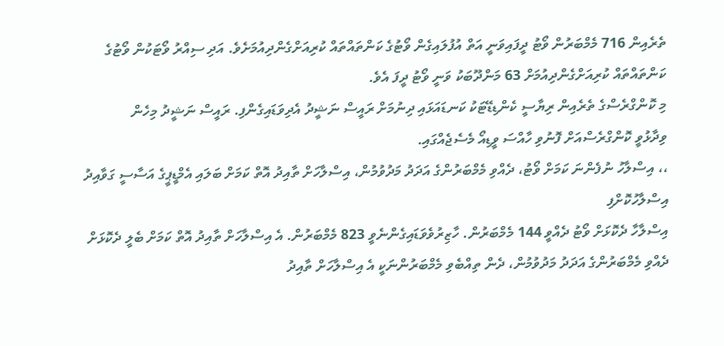ތެރެއިން 716 މެމްބަރުން ވޯޓު ދީފައިވަނީ އަތް އުފުލައިގެން ވޯޓުގެ ކަންތައްތައް ކުރިއަށްގެންދިއުމަށެވެ. އަދި ސިއްރު ވޯޓަކުން ވޯޓުގެ ކަންތައްތައް ކުރިއަށްގެންދިއުމަށް 63 މަންދޫބަކު ވަނީ ވޯޓު ދީފަ އެވެ.
މި ކޮންގްރެސްގެ ތެރެއިން ރިޔާސީ ކެންޑިޑޭޓަކު ކަނޑައަޅައި ދިނުމަށް ރައީސް ނަޝީދު އެދިވަޑައިގެންފި. ރައީސް ނަޝީދު މިހެން
ވިދާޅުވީ ކޮންގްރެސްއަށް ފޮނުވި ހާއްސަ ވީޑިއޯ މެސެޖެއްގައި.
،، އިސްލާހު ނުފެންނަ ކަމަށް ވޯޓު، ދެއްވި މެމްބަރުންގެ އަދަދު މަދުވުމުން، އިސްލާހަށް ތާއިދު އޮތް ކަމަށް ބަލައި އެމްޑީޕީގެ އަސާސީ ގަވާއިދު އިސްލާހުކޮށްފި
އިސްލާހާ ދެކޮޅަށް ވޯޓު ދެއްވީ 144 މެމްބަރުން. ހާޒިރުވެވަޑައިގެންނެވީ 823 މެމްބަރުން. އެ އިސްލާހަށް ތާއިދު އޮތް ކަމަށް ބެލީ ދެކޮޅަށް ދެއްވި މެމްބަރުންގެ އަދަދު މަދުވުމުން، ދެން ތިއްބެވި މެމްބަރުންނަކީ އެ އިސްލާހަށް ތާއިދު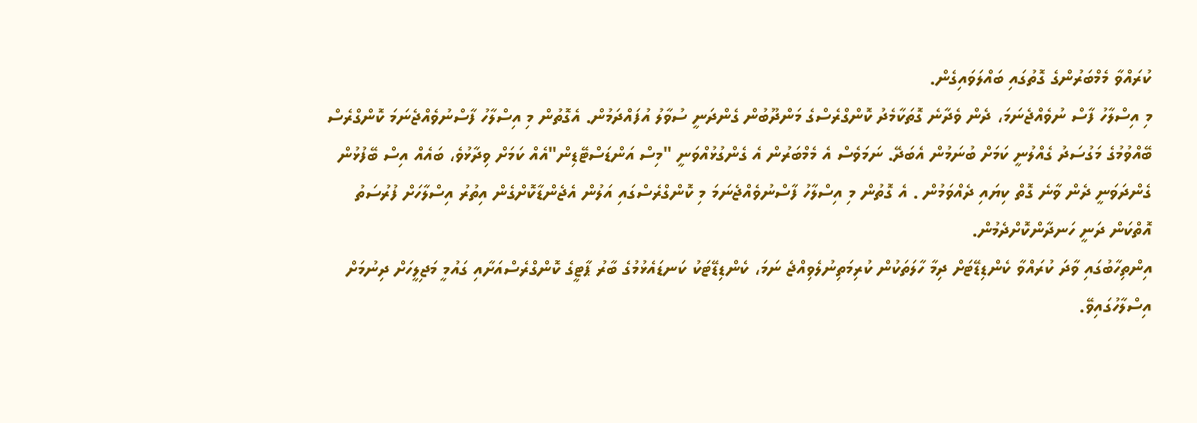ކުރައްވާ މެމްބަރުންގެ ގޮތުގައި ބައްލަވައިގެން.
މި އިސްލާހު ފާސް ނުވެއްޖެނަމަ، ދެން ވެދާނެ ގޮތަކާމެދު ކޮންގްރެސްގެ މަންދޫބުން ގެންދަނީ ސުވާލު އުފައްދަމުން. އެގޮތުން މި އިސްލާހު ފާސްނުވެއްޖެނަމަ ކޮންގްރެސް ބޭއްވުމުގެ މަގުސަދު ގެއްލުނީ ކަމަށް ބުނަމުން އެބަދޭ. ނަމަވެސް އެ މެމްބަރުން އެ ގެންގުޅުއްވަނީ "މިސް އަންޑަސްޓޭޑިން"އެއް ކަމަށް ވިދާޅުވެ، ބައެއް އިސް ބޭފުޅުން ގެންދަވަނީ ދެން ވާނެ ގޮތް ކިޔައި ދެއްވަމުން . އެ ގޮތުން މި އިސްލާހު ފާސްނުވެއްޖެނަމަ މި ކޮންގްރެސްގައި އަލުން އެޖެންޑާކޮށްގެން އިތުރު އިސްލާހަށް ފުރުސަތު އޮތްކަން ދަނީ ހަނދާންކޮށްދެމުން.
އިންތިހާބުގައި ވާދަ ކުރައްވާ ކެންޑިޑޭޓަށް ދިމާ ހާލަތަކުން ކުރިމަތިނުލެވިއްޖެ ނަމަ، ކެންޑިޑޭޓަކު ކަނޑައެޅުމުގެ ބާރު ޕާޓީގެ ކޮންގްރެސްއަށާއި ގައުމީ މަޖިލީހަށް ދިނުމަށް އިސްލާހުގައިވޭ.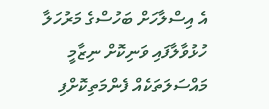އެ އިސްލާހަށް ބަހުސްގެ މަރުހަލާ ހުޅުވާލާފައި ވަނިކޮށް ނިޒާމީ މައްސަލަތަކެއް ފެންމަތިކޮށްފި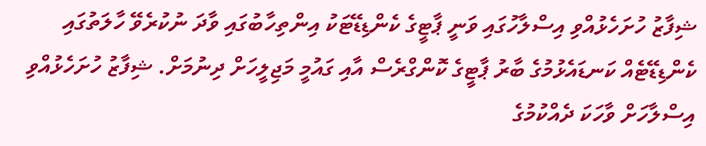ޝިފާޒު ހުށަހެޅުއްވި އިސްލާހުގައި ވަނީ ޕާޓީގެ ކެންޑިޑޭޓަކު އިންތިހާބުގައި ވާދަ ނުކުރެވޭ ހާލަތުގައި ކެންޑިޑޭޓެއް ކަނޑައެޅުމުގެ ބާރު ޕާޓީގެ ކޮންގްރެސް އާއި ގައުމީ މަޖިލީހަށް ދިނުމަށް. ޝިފާޒު ހުށަހެޅުއްވި އިސްލާހަށް ވާހަކަ ދެއްކުމުގެ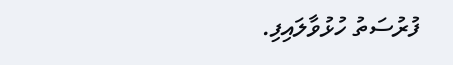ފުރުސަތު ހުޅުވާލައިފި.